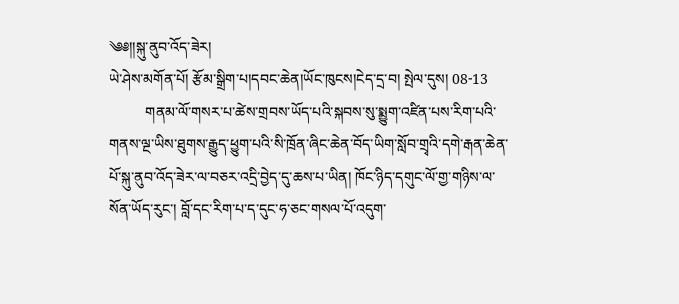༄༅།།སྐུ་ནུབ་འོད་ཟེར།
ཡེ་ཤེས་མགོན་པོ། རྩོམ་སྒྲིག་པ།དབང་ཆེན།ཡོང་ཁུངས།ངེད་དྲ་བ། སྤེལ་དུས། 08-13
          གནམ་ལོ་གསར་པ་ཚེས་གྲབས་ཡོད་པའི་སྐབས་སུ་སྨྱུག་འཛིན་པས་རིག་པའི་གནས་ལྔ་ཡིས་ཐུགས་རྒྱུད་ཕྱུག་པའི་སི་ཁྲོན་ཞིང་ཆེན་བོད་ཡིག་སློབ་གྲྭའི་དགེ་རྒན་ཆེན་པོ་སྐུ་ནུབ་འོད་ཟེར་ལ་བཅར་འདྲི་བྱེད་དུ་ཆས་པ་ཡིན། ཁོང་ཉིད་དགུང་ལོ་གྱ་གཉིས་ལ་སོན་ཡོད་རུང་། བློ་དང་རིག་པ་ད་དུང་ཧ་ཅང་གསལ་པོ་འདུག་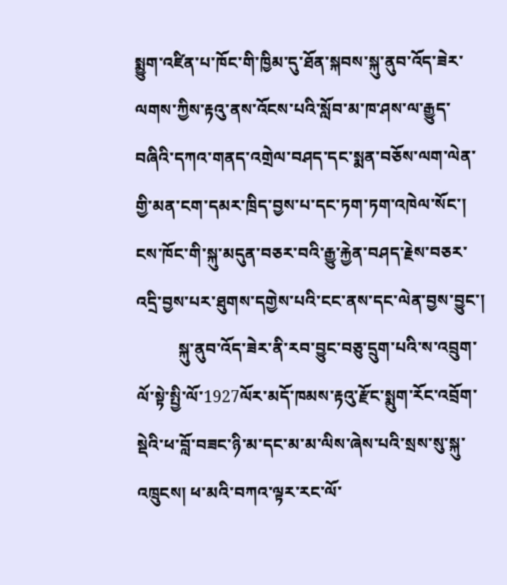སྨྱུག་འཛིན་པ་ཁོང་གི་ཁྱིམ་དུ་ཐོན་སྐབས་སྐུ་ནུབ་འོད་ཟེར་ལགས་ཀྱིས་རྟའུ་ནས་འོངས་པའི་སློབ་མ་ཁ་ཤས་ལ་རྒྱུད་བཞིའི་དཀའ་གནད་འགྲེལ་བཤད་དང་སྨན་བཅོས་ལག་ལེན་གྱི་མན་ངག་དམར་ཁྲིད་བྱས་པ་དང་ཏག་ཏག་འཁེལ་སོང་། ངས་ཁོང་གི་སྐུ་མདུན་བཅར་བའི་རྒྱུ་རྐྱེན་བཤད་རྗེས་བཅར་འདྲི་བྱས་པར་ཐུགས་དགྱེས་པའི་ངང་ནས་དང་ལེན་བྱས་བྱུང་།
          སྐུ་ནུབ་འོད་ཟེར་ནི་རབ་བྱུང་བཅུ་དྲུག་པའི་ས་འབྲུག་ལོ་སྟེ་སྤྱི་ལོ་1927ལོར་མདོ་ཁམས་རྟའུ་རྫོང་སྨུག་རོང་འབྲོག་སྡེའི་ཕ་བློ་བཟང་ཉི་མ་དང་མ་མ་ལིས་ཞེས་པའི་སྲས་སུ་སྐུ་འཁྲུངས། ཕ་མའི་བཀའ་ལྟར་རང་ལོ་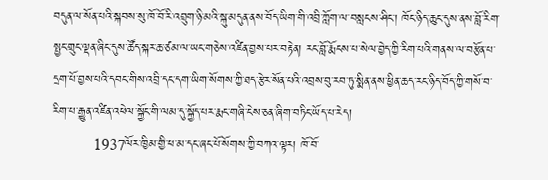བདུན་ལ་སོན་པའི་སྐབས་སུ་ཁོ་བོ་རི་འབྲུག་ཉི་མའི་སྐུ་མདུན་ནས་བོད་ཡིག་གི་འབྲི་ཀློག་ལ་བསླངས་ཤིང་། ཁོང་ཉིད་ཆུང་དུས་ནས་བློ་རིག་སྤྱང་གྲུང་ལྡན་ཞིང་དུས་ཚོད་སྐར་ཆ་ཙམ་ལ་ཡང་གཅེས་འཛིན་བྱས་པར་བརྟེན། རང་བློ་རྨོངས་པ་སེལ་བྱེད་ཀྱི་རིག་པའི་གནས་ལ་བརྩོན་པ་དྲག་པོ་བྱས་པའི་དབང་གིས་འབྲི་དང་དག་ཡིག་སོགས་ཀྱི་ཐད་རྩེར་སོན་པའི་འབྲས་བུ་རབ་ཏུ་སྨིན་ནས་ཕྱིན་ཆད་རང་ཉིད་བོད་ཀྱི་གསོ་བ་རིག་པ་རྒྱུན་འཛིན་འཕེལ་སྐྱོང་གི་ལམ་དུ་སྐྱོད་པར་རྨང་གཞི་ངེས་ཅན་ཞིག་བཏིང་ཡོད་པ་རེད།
          1937ལོར་ཁྱིམ་གྱི་ཕ་མ་དང་ཞང་པོ་སོགས་ཀྱི་བཀའ་ལྟར། ཁོ་བོ་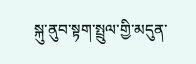སྐུ་ནུབ་སྟག་སྤྲུལ་གྱི་མདུན་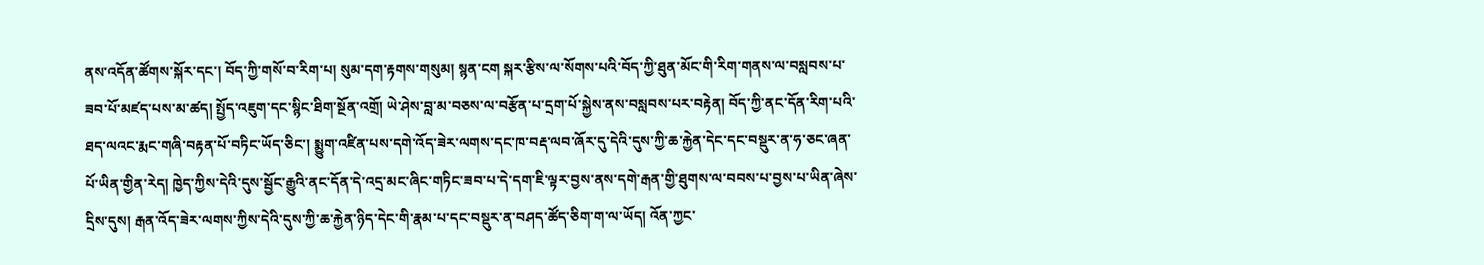ནས་འདོན་ཚོགས་སྐོར་དང་། བོད་ཀྱི་གསོ་བ་རིག་པ། སུམ་དག་རྟགས་གསུམ། སྙན་ངག སྐར་རྩིས་ལ་སོགས་པའི་བོད་ཀྱི་ཐུན་མོང་གི་རིག་གནས་ལ་བསླབས་པ་ཟབ་པོ་མཛད་པས་མ་ཚད། སྤྱོད་འཇུག་དང་སྙིང་ཐིག་སྔོན་འགྲོ། ཡེ་ཤེས་བླ་མ་བཅས་ལ་བརྩོན་པ་དྲག་པོ་སྐྱེས་ནས་བསླབས་པར་བརྟེན། བོད་ཀྱི་ནང་དོན་རིག་པའི་ཐད་ལའང་རྨང་གཞི་བརྟན་པོ་བཏིང་ཡོད་ཅིང་། སྨྱུག་འཛིན་པས་དགེ་འོད་ཟེར་ལགས་དང་ཁ་བརྡ་ལབ་ཞོར་དུ་དེའི་དུས་ཀྱི་ཆ་རྐྱེན་དེང་དང་བསྡུར་ན་ཧ་ཅང་ཞན་པོ་ཡིན་གྱིན་རེད། ཁྱེད་ཀྱིས་དེའི་དུས་སྦྱོང་རྒྱུའི་ནང་དོན་དེ་འདྲ་མང་ཞིང་གཏིང་ཟབ་པ་དེ་དག་ཇི་ལྟར་བྱས་ནས་དགེ་རྒན་གྱི་ཐུགས་ལ་བབས་པ་བྱས་པ་ཡིན་ཞེས་དྲིས་དུས། རྒན་འོད་ཟེར་ལགས་ཀྱིས་དེའི་དུས་ཀྱི་ཆ་རྐྱེན་ཉིད་དེང་གི་རྣམ་པ་དང་བསྡུར་ན་བཤད་ཚོད་ཅིག་ག་ལ་ཡོད། འོན་ཀྱང་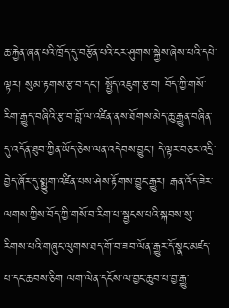ཆ་རྐྱེན་ཞན་པའི་ཁྲོད་དུ་བརྩོན་པའི་ངར་ཤུགས་སྐྱེས་ཞེས་པའི་དཔེ་ལྟར། སུམ་རྟགས་རྩ་བ་དང་། སྤྱོད་འཇུག་རྩ་བ། བོད་ཀྱི་གསོ་རིག་རྒྱུད་བཞིའི་རྩ་བ་བློ་ལ་འཛིན་ནས་ཐོགས་མེད་ཆུ་རྒྱུན་བཞིན་དུ་འདོན་ཐུབ་ཀྱིན་ཡོད་ཅེས་ལན་འདེབས་བྱུང་། དེ་ལྟར་བཅར་འདྲི་བྱེད་ཞོར་དུ་སྨྱུག་འཛིན་པས་ཤེས་རྟོགས་བྱུང་རྒྱུར། རྒན་འོད་ཟེར་ལགས་ཀྱིས་བོད་ཀྱི་གསོ་བ་རིག་པ་སྦྱངས་པའི་སྐབས་སུ་རིགས་པའི་གཞུང་ལུགས་ཐད་གོ་བ་ཟབ་ལོན་རྒྱུར་དོ་སྣང་མཛད་པ་དང་ཆབས་ཅིག ལག་ལེན་དངོས་ལ་བྱང་ཆུབ་པ་བྱ་རྒྱུ་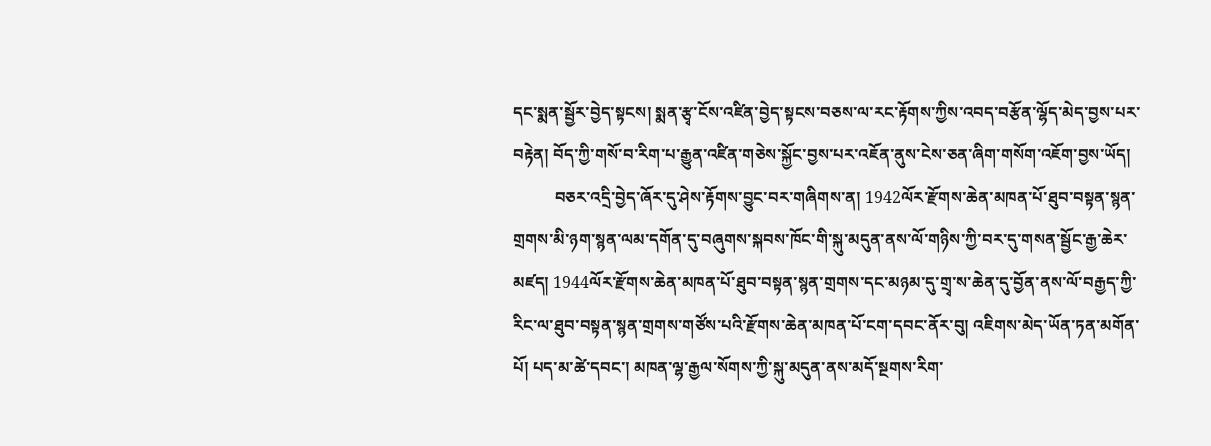དང་སྨན་སྦྱོར་བྱེད་སྟངས། སྨན་རྩྭ་ངོས་འཛིན་བྱེད་སྟངས་བཅས་ལ་རང་རྟོགས་ཀྱིས་འབད་བརྩོན་ལྷོད་མེད་བྱས་པར་བརྟེན། བོད་ཀྱི་གསོ་བ་རིག་པ་རྒྱུན་འཛིན་གཅེས་སྐྱོང་བྱས་པར་འཇོན་ནུས་ངེས་ཅན་ཞིག་གསོག་འཇོག་བྱས་ཡོད།
          བཅར་འདྲི་བྱེད་ཞོར་དུ་ཤེས་རྟོགས་བྱུང་བར་གཞིགས་ན། 1942ལོར་རྫོགས་ཆེན་མཁན་པོ་ཐུབ་བསྟན་སྙན་གྲགས་མི་ཉག་སྙན་ལམ་དགོན་དུ་བཞུགས་སྐབས་ཁོང་གི་སྐུ་མདུན་ནས་ལོ་གཉིས་ཀྱི་བར་དུ་གསན་སྦྱོང་རྒྱ་ཆེར་མཛད། 1944ལོར་རྫོགས་ཆེན་མཁན་པོ་ཐུབ་བསྟན་སྙན་གྲགས་དང་མཉམ་དུ་གྲྭ་ས་ཆེན་དུ་བྱོན་ནས་ལོ་བརྒྱད་ཀྱི་རིང་ལ་ཐུབ་བསྟན་སྙན་གྲགས་གཙོས་པའི་རྫོགས་ཆེན་མཁན་པོ་ངག་དབང་ནོར་བུ། འཇིགས་མེད་ཡོན་ཏན་མགོན་པོ། པད་མ་ཚེ་དབང་། མཁན་ལྷ་རྒྱལ་སོགས་ཀྱི་སྐུ་མདུན་ནས་མདོ་སྔགས་རིག་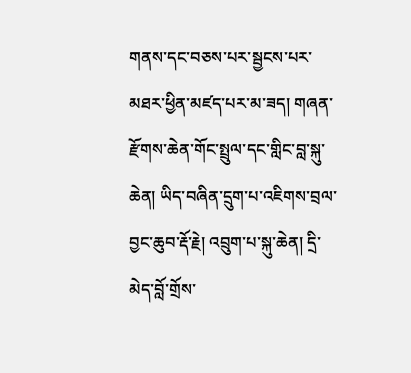གནས་དང་བཅས་པར་སྦྱངས་པར་མཐར་ཕྱིན་མཛད་པར་མ་ཟད། གཞན་རྫོགས་ཆེན་གོང་སྤྲུལ་དང་གླིང་བླ་སྐུ་ཆེན། ཡིད་བཞིན་དྲུག་པ་འཇིགས་བྲལ་བྱང་ཆུབ་རྡོ་རྗེ། འབྲུག་པ་སྐུ་ཆེན། དྲི་མེད་བློ་གྲོས་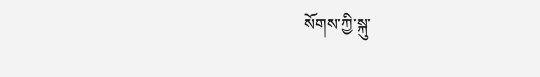སོགས་ཀྱི་སྐུ་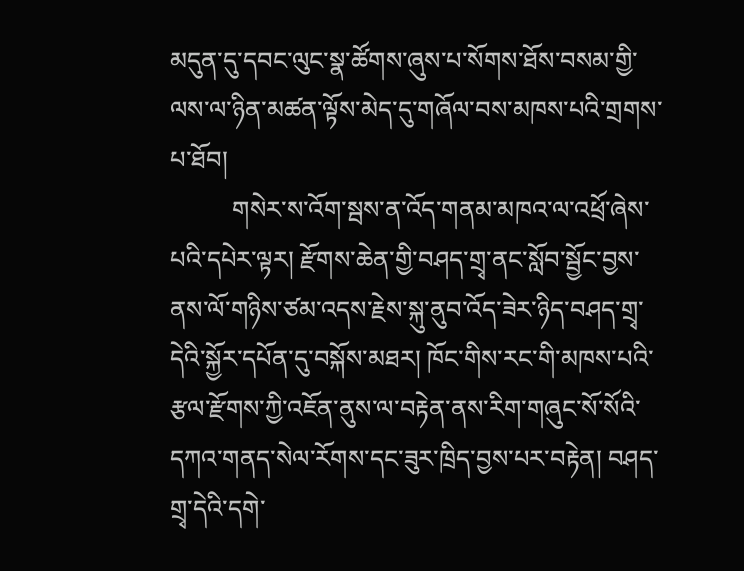མདུན་དུ་དབང་ལུང་སྣ་ཚོགས་ཞུས་པ་སོགས་ཐོས་བསམ་གྱི་ལས་ལ་ཉིན་མཚན་ལྟོས་མེད་དུ་གཞོལ་བས་མཁས་པའི་གྲགས་པ་ཐོབ།
          གསེར་ས་འོག་སྦས་ན་འོད་གནམ་མཁའ་ལ་འཕྲོ་ཞེས་པའི་དཔེར་ལྟར། རྫོགས་ཆེན་གྱི་བཤད་གྲྭ་ནང་སློབ་སྦྱོང་བྱས་ནས་ལོ་གཉིས་ཙམ་འདས་རྗེས་སྐུ་ནུབ་འོད་ཟེར་ཉིད་བཤད་གྲྭ་དེའི་སྐྱོར་དཔོན་དུ་བསྐོས་མཐར། ཁོང་གིས་རང་གི་མཁས་པའི་རྩལ་རྫོགས་ཀྱི་འཇོན་ནུས་ལ་བརྟེན་ནས་རིག་གཞུང་སོ་སོའི་དཀའ་གནད་སེལ་རོགས་དང་ཟུར་ཁྲིད་བྱས་པར་བརྟེན། བཤད་གྲྭ་དེའི་དགེ་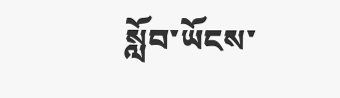སློབ་ཡོངས་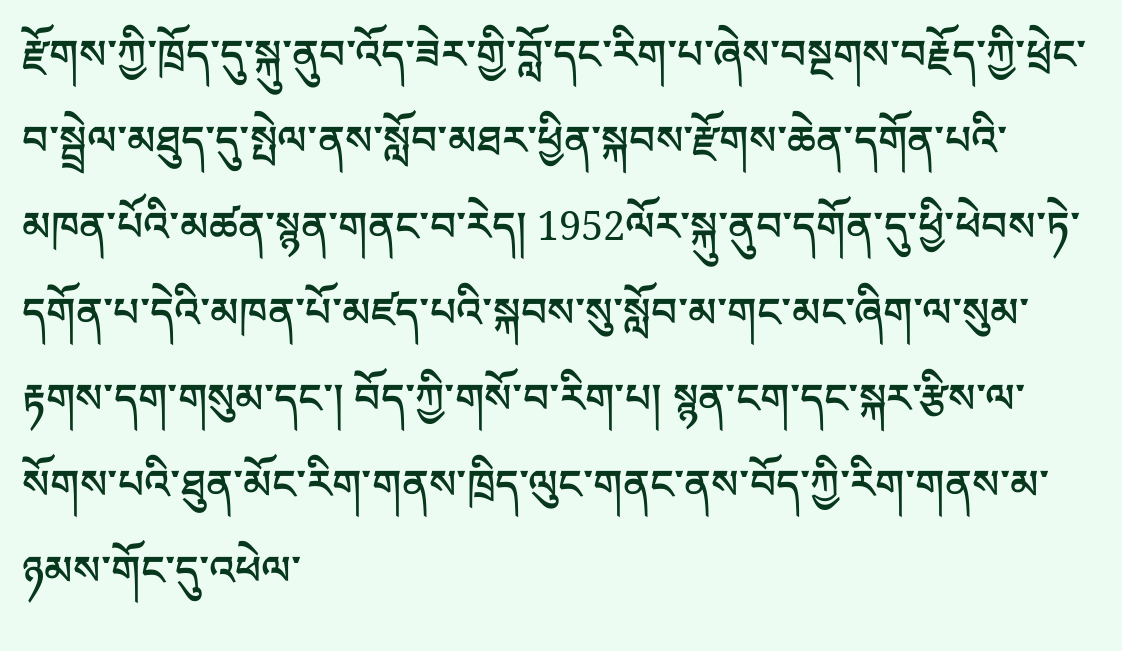རྫོགས་ཀྱི་ཁྲོད་དུ་སྐུ་ནུབ་འོད་ཟེར་གྱི་བློ་དང་རིག་པ་ཞེས་བསྔགས་བརྗོད་ཀྱི་ཕྲེང་བ་སྦྲེལ་མཐུད་དུ་སྤེལ་ནས་སློབ་མཐར་ཕྱིན་སྐབས་རྫོགས་ཆེན་དགོན་པའི་མཁན་པོའི་མཚན་སྙན་གནང་བ་རེད། 1952ལོར་སྐུ་ནུབ་དགོན་དུ་ཕྱི་ཕེབས་ཏེ་དགོན་པ་དེའི་མཁན་པོ་མཛད་པའི་སྐབས་སུ་སློབ་མ་གང་མང་ཞིག་ལ་སུམ་རྟགས་དག་གསུམ་དང་། བོད་ཀྱི་གསོ་བ་རིག་པ། སྙན་ངག་དང་སྐར་རྩིས་ལ་སོགས་པའི་ཐུན་མོང་རིག་གནས་ཁྲིད་ལུང་གནང་ནས་བོད་ཀྱི་རིག་གནས་མ་ཉམས་གོང་དུ་འཕེལ་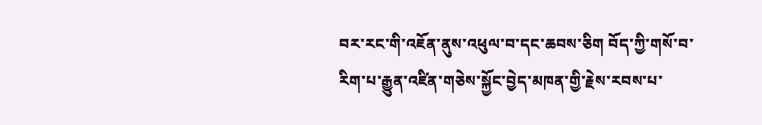བར་རང་གི་འཇོན་ནུས་འཕུལ་བ་དང་ཆབས་ཅིག བོད་ཀྱི་གསོ་བ་རིག་པ་རྒྱུན་འཛིན་གཅེས་སྐྱོང་བྱེད་མཁན་གྱི་རྗེས་རབས་པ་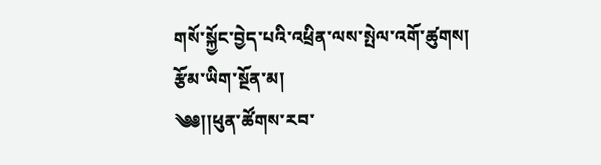གསོ་སྐྱོང་བྱེད་པའི་འཕྲིན་ལས་སྤེལ་འགོ་ཚུགས།
རྩོམ་ཡིག་སྔོན་མ།
༄༅།།ཕུན་ཚོགས་རབ་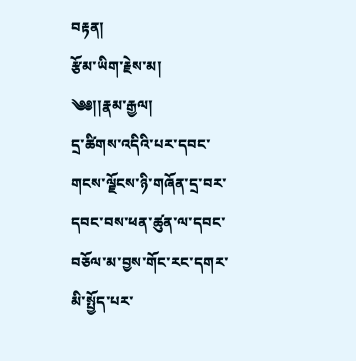བརྟན།
རྩོམ་ཡིག་རྗེས་མ།
༄༅།།རྣམ་རྒྱལ།
དྲ་ཚིགས་འདིའི་པར་དབང་གངས་ལྗོངས་ཉི་གཞོན་དྲ་བར་དབང་བས་ཕན་ཚུན་ལ་དབང་བཅོལ་མ་བྱས་གོང་རང་དགར་མི་སྤྱོད་པར་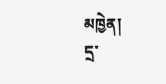མཁྱེན།
དྲ་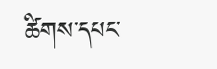ཚིགས་དཔང་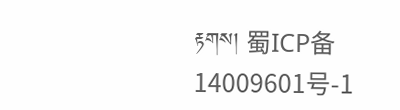རྟགས། 蜀ICP备14009601号-1